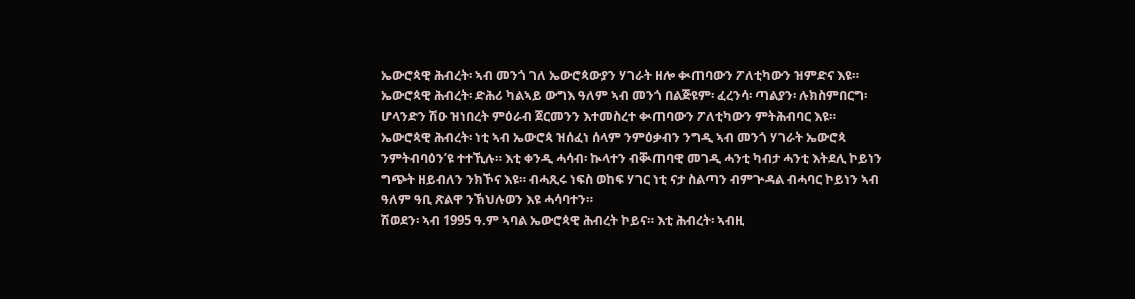ኤውሮጳዊ ሕብረት፡ ኣብ መንጎ ገለ ኤውሮጳውያን ሃገራት ዘሎ ቊጠባውን ፖለቲካውን ዝምድና እዩ። ኤውሮጳዊ ሕብረት፡ ድሕሪ ካልኣይ ውግእ ዓለም ኣብ መንጎ በልጅዩም፡ ፈረንሳ፡ ጣልያን፡ ሉክስምበርግ፡ ሆላንድን ሽዑ ዝነበረት ምዕራብ ጀርመንን እተመስረተ ቊጠባውን ፖለቲካውን ምትሕብባር እዩ። ኤውሮጳዊ ሕብረት፡ ነቲ ኣብ ኤውሮጳ ዝሰፈነ ሰላም ንምዕቃብን ንግዲ ኣብ መንጎ ሃገራት ኤውሮጳ ንምትብባዕን’ዩ ተተኺሉ። እቲ ቀንዲ ሓሳብ፡ ኲላተን ብቚጠባዊ መገዲ ሓንቲ ካብታ ሓንቲ እትደሊ ኮይነን ግጭት ዘይብለን ንክኾና እዩ። ብሓጺሩ ነፍስ ወከፍ ሃገር ነቲ ናታ ስልጣን ብምጕዳል ብሓባር ኮይነን ኣብ ዓለም ዓቢ ጽልዋ ንኽህሉወን እዩ ሓሳባተን።
ሽወደን፡ ኣብ 1995 ዓ.ም ኣባል ኤውሮጳዊ ሕብረት ኮይና። እቲ ሕብረት፡ ኣብዚ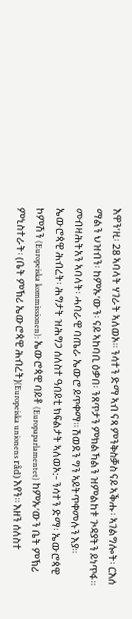እዋን’ዚ፡ 28 ኣባላት ሃገራት ኣለወኦ። ንሳተን ድማ ኣብ ናጻ ምንቅስቓስ ናይ ኣቕሑ፡ ኣገልግሎት፡ ርእሰ ማልን ህዝብን፡ ከምኡ’ውን፡ ናይ ኣከባቢ ዕቃበ፡ ንጸጥታን ምክልኻልን ዝምልከቱ ጒዳያትን ይነጥፋ። መብዛሕትአን ኣባላት፡ ሓባራዊ ባጤራ ኤውሮ ይጥቀማ። ሽወደን ግን ኣይትጥቀመሉን እያ።
ኤውሮጳዊ ሕብረት፡ ሕግታት ዝሕግጋ ሰለስተ ዓበይቲ ክፍልታት ኣለወኦ:- ንሳተን ድማ፡ ኤውሮጳዊ ኮምሽን (Europeiska kommissionen): ኤውሮጳዊ ባይቶ (Europaparlamentet) ከምኡ’ውን ቤት ምኽሪ ምኒስተራት፡ (ቤት ምኽሪ ኤውሮጳዊ ሕብረት)(Europeiska unionens råd) እየን። እዘን ሰለስተ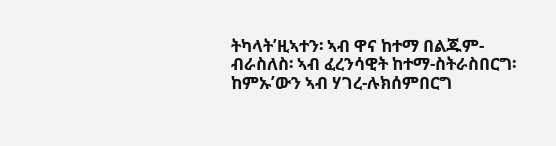ትካላት’ዚኣተን፡ ኣብ ዋና ከተማ በልጁም-ብራስለስ፡ ኣብ ፈረንሳዊት ከተማ-ስትራስበርግ፡ ከምኡ’ውን ኣብ ሃገረ-ሉክሰምበርግ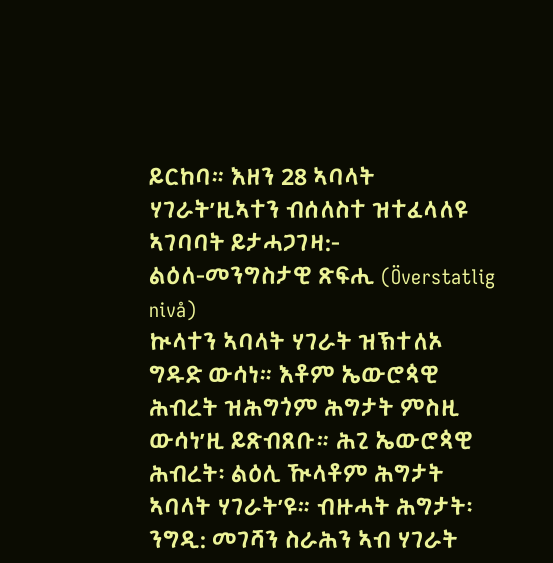ይርከባ። እዘን 28 ኣባላት ሃገራት’ዚኣተን ብሰለስተ ዝተፈላለዩ ኣገባባት ይታሓጋገዛ:-
ልዕለ-መንግስታዊ ጽፍሒ (Överstatlig nivå)
ኲላተን ኣባላት ሃገራት ዝኽተለኦ ግዱድ ውሳነ። እቶም ኤውሮጳዊ ሕብረት ዝሕግጎም ሕግታት ምስዚ ውሳነ’ዚ ይጽብጸቡ። ሕጊ ኤውሮጳዊ ሕብረት፡ ልዕሊ ዂላቶም ሕግታት ኣባላት ሃገራት’ዩ። ብዙሓት ሕግታት፡ ንግዲ: መገሻን ስራሕን ኣብ ሃገራት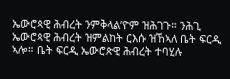ኤውሮጳዊ ሕብረት ንምቅላል’ዮም ዝሕገጉ። ንሕጊ ኤውሮጳዊ ሕብረት ዝምልከት ርእሱ ዝኸኣለ ቤት ፍርዲ ኣሎ። ቤት ፍርዲ ኤውሮጵዊ ሕብረት ተባሂሉ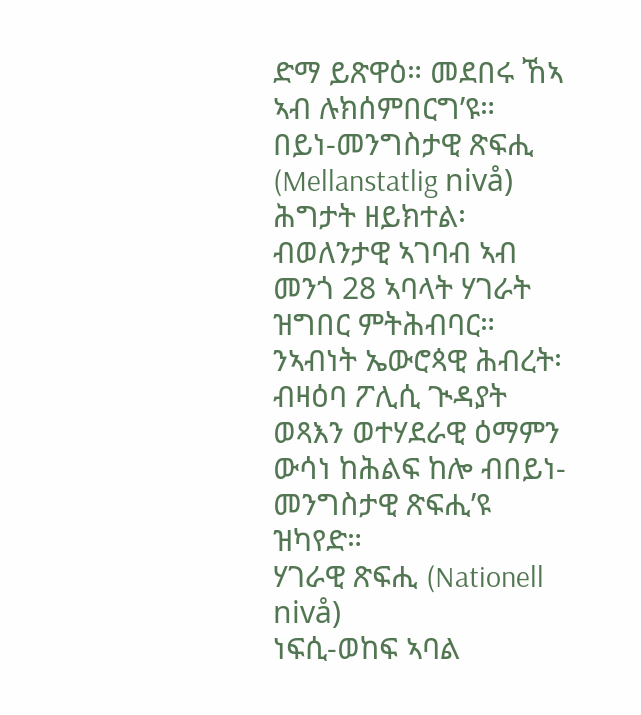ድማ ይጽዋዕ። መደበሩ ኸኣ ኣብ ሉክሰምበርግ’ዩ።
በይነ-መንግስታዊ ጽፍሒ (Mellanstatlig nivå)
ሕግታት ዘይክተል፡ ብወለንታዊ ኣገባብ ኣብ መንጎ 28 ኣባላት ሃገራት ዝግበር ምትሕብባር። ንኣብነት ኤውሮጳዊ ሕብረት፡ ብዛዕባ ፖሊሲ ጒዳያት ወጻእን ወተሃደራዊ ዕማምን ውሳነ ከሕልፍ ከሎ ብበይነ-መንግስታዊ ጽፍሒ’ዩ ዝካየድ።
ሃገራዊ ጽፍሒ (Nationell nivå)
ነፍሲ-ወከፍ ኣባል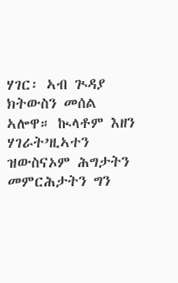ሃገር፡ ኣብ ጒዳያ ክትውስን መሰል ኣሎዋ። ኲላቶም እዘን ሃገራት’ዚኣተን ዝውስናኦም ሕግታትን መምርሕታትን ግን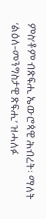ምስ’ቶም ብጽፍሒ ኤውሮጳዊ ሕብረት፡ ማለት ‘ልዕለ-መንግስታዊ ጽፍሒ’ ዝሓለፉ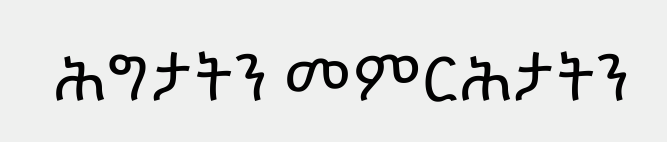ሕግታትን መምርሕታትን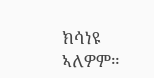ክሳነዩ ኣለዎም።